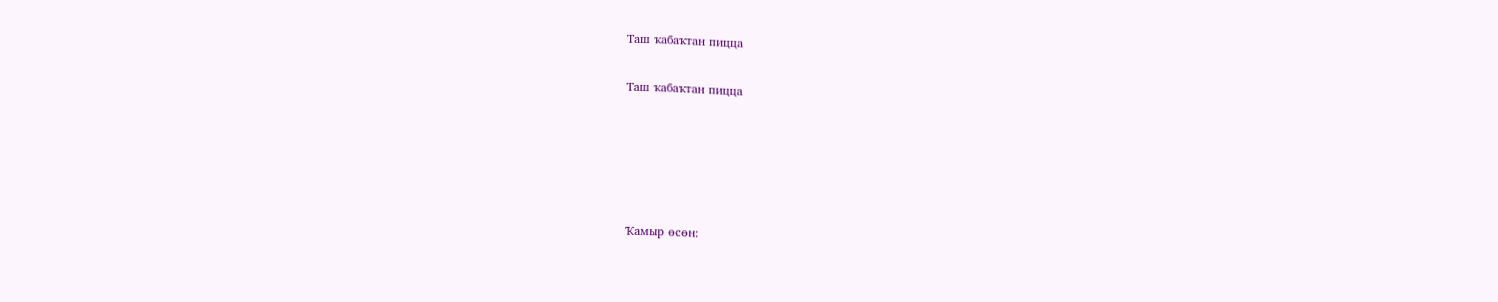Таш ҡабаҡтан пицца

Таш ҡабаҡтан пицца





Ҡамыр өсөн: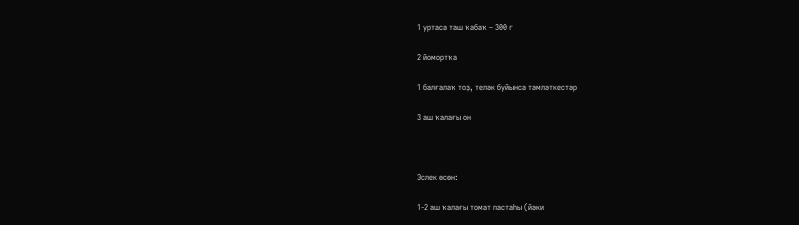1 уртаса таш ҡабаҡ – 300 г

2 йомортҡа

1 балғалаҡ тоҙ, теләк буйынса тәмләткестәр

3 аш ҡалағы он



Эслек өсөн:

1-2 аш ҡалағы томат пастаһы (йәки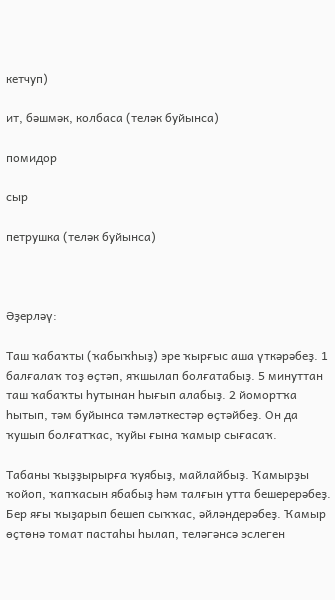кетчуп)

ит, бәшмәк, колбаса (теләк буйынса)

помидор

сыр

петрушка (теләк буйынса)



Әҙерләү:

Таш ҡабаҡты (ҡабыҡһыҙ) эре ҡырғыс аша үткәрәбеҙ. 1 балғалаҡ тоҙ өҫтәп, яҡшылап болғатабыҙ. 5 минуттан таш ҡабаҡты һутынан һығып алабыҙ. 2 йомортҡа һытып, тәм буйынса тәмләткестәр өҫтәйбеҙ. Он да ҡушып болғатҡас, ҡуйы ғына ҡамыр сығасаҡ.

Табаны ҡыҙҙырырға ҡуябыҙ, майлайбыҙ. Ҡамырҙы ҡойоп, ҡапҡасын ябабыҙ һәм талғын утта бешерерәбеҙ. Бер яғы ҡыҙарып бешеп сыҡҡас, әйләндерәбеҙ. Ҡамыр өҫтөнә томат пастаһы һылап, теләгәнсә эслеген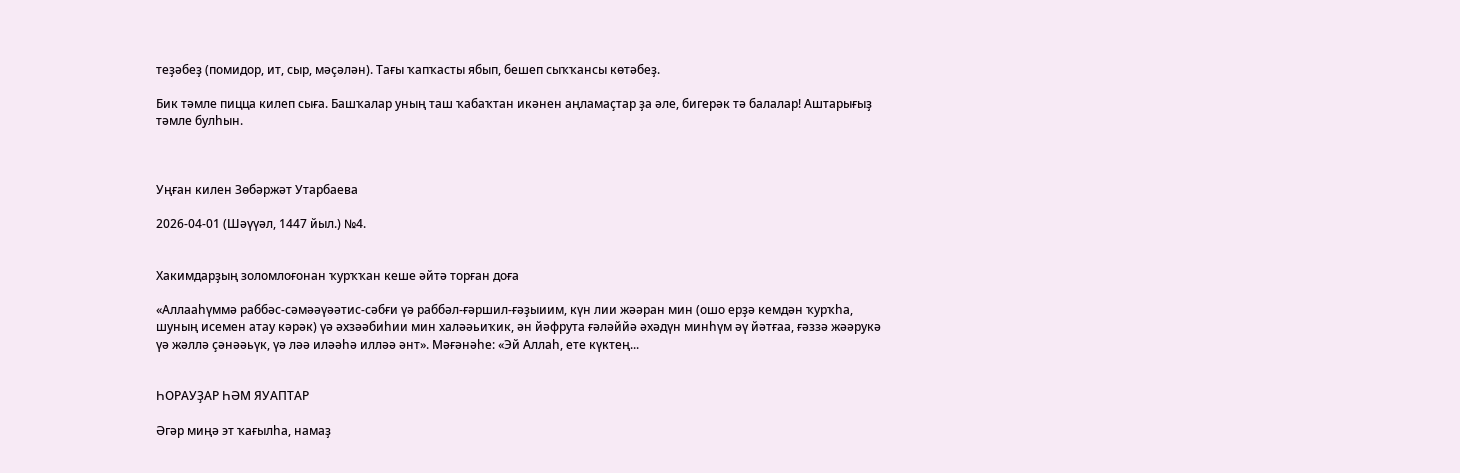теҙәбеҙ (помидор, ит, сыр, мәҫәлән). Тағы ҡапҡасты ябып, бешеп сыҡҡансы көтәбеҙ.

Бик тәмле пицца килеп сыға. Башҡалар уның таш ҡабаҡтан икәнен аңламаҫтар ҙа әле, бигерәк тә балалар! Аштарығыҙ тәмле булһын.



Уңған килен Зөбәржәт Утарбаева

2026-04-01 (Шәүүәл, 1447 йыл.) №4.


Хакимдарҙың золомлоғонан ҡурҡҡан кеше әйтә торған доға

«Аллааһүммә раббәс-сәмәәүәәтис-сәбғи үә раббәл-ғәршил-ғәҙыиим, күн лии жәәран мин (ошо ерҙә кемдән ҡурҡһа, шуның исемен атау кәрәк) үә әхзәәбиһии мин халәәьиҡик, ән йәфрута ғәләййә әхәдүн минһүм әү йәтғаа, ғәззә жәәрукә үә жәллә ҫәнәәьүк, үә ләә иләәһә илләә әнт». Мәғәнәһе: «Эй Аллаһ, ете күктең...


ҺОРАУҘАР ҺӘМ ЯУАПТАР

Әгәр миңә эт ҡағылһа, намаҙ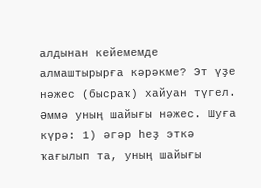алдынан кейемемде алмаштырырға кәрәкме? Эт үҙе нәжес (бысраҡ) хайуан түгел. Әммә уның шайығы нәжес. Шуға күрә: 1) әгәр һеҙ эткә ҡағылып та, уның шайығы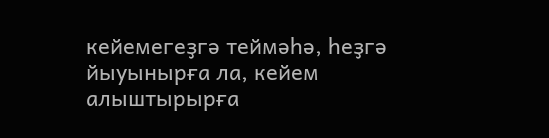кейемегеҙгә теймәһә, һеҙгә йыуынырға ла, кейем алыштырырға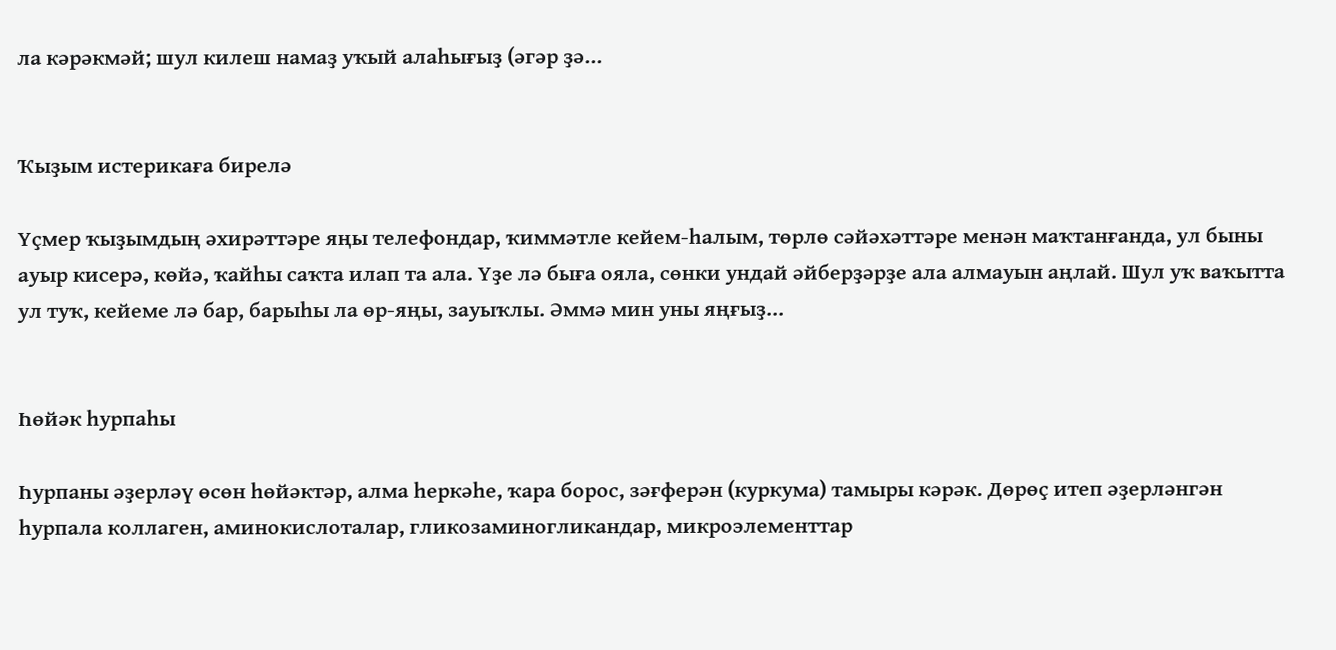ла кәрәкмәй; шул килеш намаҙ уҡый алаһығыҙ (әгәр ҙә...


Ҡыҙым истерикаға бирелә

Үҫмер ҡыҙымдың әхирәттәре яңы телефондар, ҡиммәтле кейем-һалым, төрлө сәйәхәттәре менән маҡтанғанда, ул быны ауыр кисерә, көйә, ҡайһы саҡта илап та ала. Үҙе лә быға ояла, сөнки ундай әйберҙәрҙе ала алмауын аңлай. Шул уҡ ваҡытта ул туҡ, кейеме лә бар, барыһы ла өр-яңы, зауыҡлы. Әммә мин уны яңғыҙ...


Һөйәк һурпаһы

Һурпаны әҙерләү өсөн һөйәктәр, алма һеркәһе, ҡара борос, зәғферән (куркума) тамыры кәрәк. Дөрөҫ итеп әҙерләнгән һурпала коллаген, аминокислоталар, гликозаминогликандар, микроэлементтар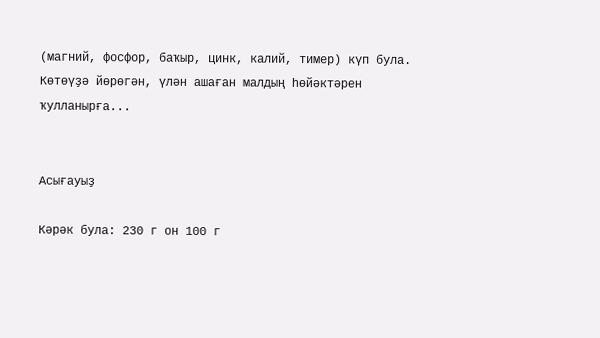(магний, фосфор, баҡыр, цинк, калий, тимер) күп була. Көтөүҙә йөрөгән, үлән ашаған малдың һөйәктәрен ҡулланырға...


Асығауыҙ

Кәрәк була: 230 г он 100 г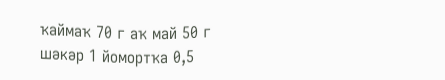ҡаймаҡ 70 г аҡ май 50 г шәкәр 1 йомортҡа 0,5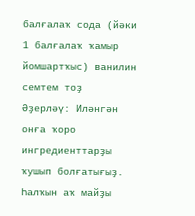балғалаҡ сода (йәки 1 балғалаҡ ҡамыр йомшартҡыс) ванилин семтем тоҙ   Әҙерләү: Иләнгән онға ҡоро ингредиенттарҙы ҡушып болғатығыҙ. Һалҡын аҡ майҙы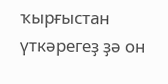ҡырғыстан үткәрегеҙ ҙә он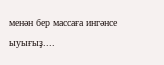менән бер массаға ингәнсе ыуығыҙ....